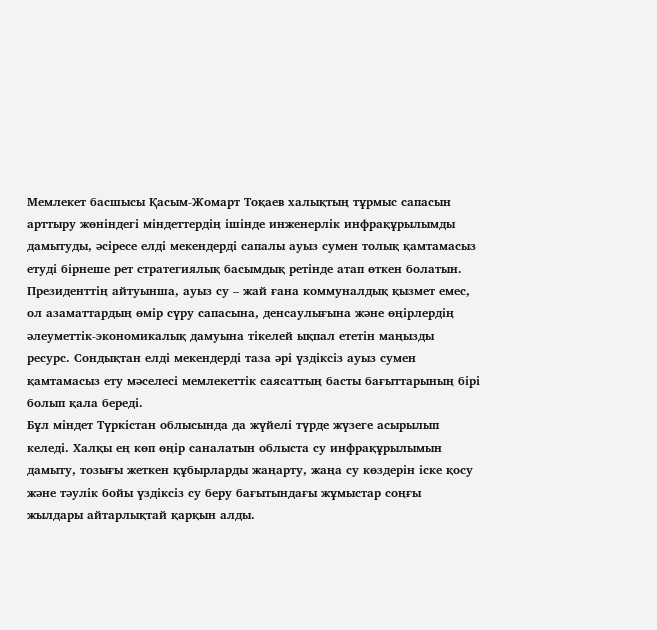Мемлекет басшысы Қасым-Жомарт Тоқаев халықтың тұрмыс сапасын арттыру жөніндегі міндеттердің ішінде инженерлік инфрақұрылымды дамытуды, әсіресе елді мекендерді сапалы ауыз сумен толық қамтамасыз етуді бірнеше рет стратегиялық басымдық ретінде атап өткен болатын. Президенттің айтуынша, ауыз су – жай ғана коммуналдық қызмет емес, ол азаматтардың өмір сүру сапасына, денсаулығына және өңірлердің әлеуметтік-экономикалық дамуына тікелей ықпал ететін маңызды ресурс. Сондықтан елді мекендерді таза әрі үздіксіз ауыз сумен қамтамасыз ету мәселесі мемлекеттік саясаттың басты бағыттарының бірі болып қала береді.
Бұл міндет Түркістан облысында да жүйелі түрде жүзеге асырылып келеді. Халқы ең көп өңір саналатын облыста су инфрақұрылымын дамыту, тозығы жеткен құбырларды жаңарту, жаңа су көздерін іске қосу және тәулік бойы үздіксіз су беру бағытындағы жұмыстар соңғы жылдары айтарлықтай қарқын алды.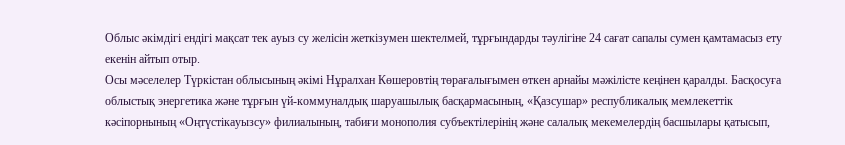Облыс әкімдігі ендігі мақсат тек ауыз су желісін жеткізумен шектелмей, тұрғындарды тәулігіне 24 сағат сапалы сумен қамтамасыз ету екенін айтып отыр.
Осы мәселелер Түркістан облысының әкімі Нұралхан Көшеровтің төрағалығымен өткен арнайы мәжілісте кеңінен қаралды. Басқосуға облыстық энергетика және тұрғын үй-коммуналдық шаруашылық басқармасының, «Қазсушар» республикалық мемлекеттік кәсіпорнының «Оңтүстікауызсу» филиалының, табиғи монополия субъектілерінің және салалық мекемелердің басшылары қатысып,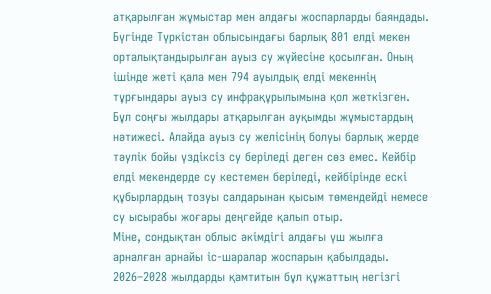атқарылған жұмыстар мен алдағы жоспарларды баяндады.
Бүгінде Түркістан облысындағы барлық 801 елді мекен орталықтандырылған ауыз су жүйесіне қосылған. Оның ішінде жеті қала мен 794 ауылдық елді мекеннің тұрғындары ауыз су инфрақұрылымына қол жеткізген. Бұл соңғы жылдары атқарылған ауқымды жұмыстардың нәтижесі. Алайда ауыз су желісінің болуы барлық жерде тәулік бойы үздіксіз су беріледі деген сөз емес. Кейбір елді мекендерде су кестемен беріледі, кейбірінде ескі құбырлардың тозуы салдарынан қысым төмендейді немесе су ысырабы жоғары деңгейде қалып отыр.
Міне, сондықтан облыс әкімдігі алдағы үш жылға арналған арнайы іс-шаралар жоспарын қабылдады. 2026–2028 жылдарды қамтитын бұл құжаттың негізгі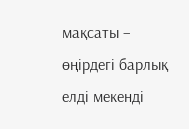мақсаты – өңірдегі барлық елді мекенді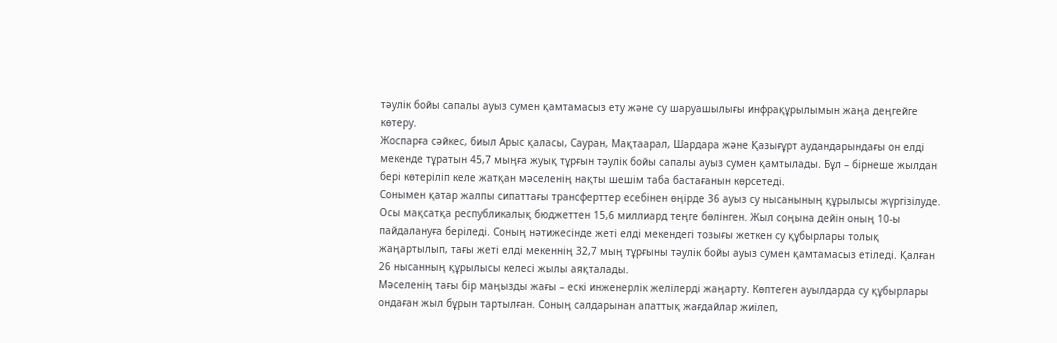тәулік бойы сапалы ауыз сумен қамтамасыз ету және су шаруашылығы инфрақұрылымын жаңа деңгейге көтеру.
Жоспарға сәйкес, биыл Арыс қаласы, Сауран, Мақтаарал, Шардара және Қазығұрт аудандарындағы он елді мекенде тұратын 45,7 мыңға жуық тұрғын тәулік бойы сапалы ауыз сумен қамтылады. Бұл – бірнеше жылдан бері көтеріліп келе жатқан мәселенің нақты шешім таба бастағанын көрсетеді.
Сонымен қатар жалпы сипаттағы трансферттер есебінен өңірде 36 ауыз су нысанының құрылысы жүргізілуде. Осы мақсатқа республикалық бюджеттен 15,6 миллиард теңге бөлінген. Жыл соңына дейін оның 10-ы пайдалануға беріледі. Соның нәтижесінде жеті елді мекендегі тозығы жеткен су құбырлары толық жаңартылып, тағы жеті елді мекеннің 32,7 мың тұрғыны тәулік бойы ауыз сумен қамтамасыз етіледі. Қалған 26 нысанның құрылысы келесі жылы аяқталады.
Мәселенің тағы бір маңызды жағы – ескі инженерлік желілерді жаңарту. Көптеген ауылдарда су құбырлары ондаған жыл бұрын тартылған. Соның салдарынан апаттық жағдайлар жиілеп,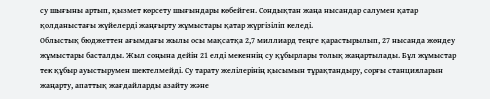су шығыны артып, қызмет көрсету шығындары көбейген. Сондықтан жаңа нысандар салумен қатар қолданыстағы жүйелерді жаңғырту жұмыстары қатар жүргізіліп келеді.
Облыстық бюджеттен ағымдағы жылы осы мақсатқа 2,7 миллиард теңге қарастырылып, 27 нысанда жөндеу жұмыстары басталды. Жыл соңына дейін 21 елді мекеннің су құбырлары толық жаңартылады. Бұл жұмыстар тек құбыр ауыстырумен шектелмейді. Су тарату желілерінің қысымын тұрақтандыру, сорғы станцияларын жаңарту, апаттық жағдайларды азайту және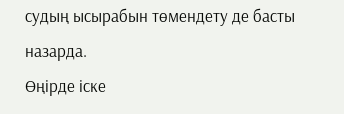судың ысырабын төмендету де басты назарда.
Өңірде іске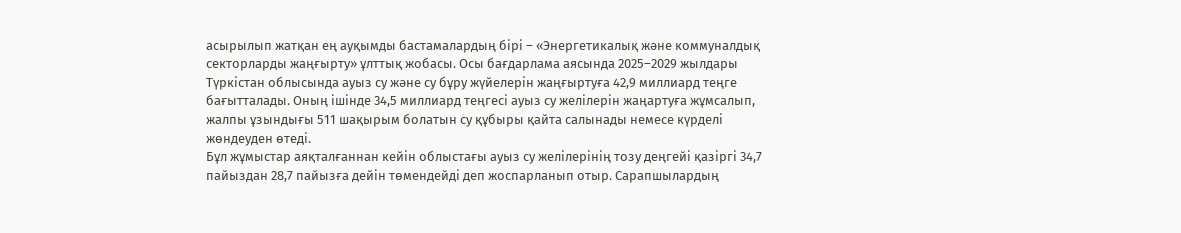асырылып жатқан ең ауқымды бастамалардың бірі – «Энергетикалық және коммуналдық секторларды жаңғырту» ұлттық жобасы. Осы бағдарлама аясында 2025–2029 жылдары Түркістан облысында ауыз су және су бұру жүйелерін жаңғыртуға 42,9 миллиард теңге бағытталады. Оның ішінде 34,5 миллиард теңгесі ауыз су желілерін жаңартуға жұмсалып, жалпы ұзындығы 511 шақырым болатын су құбыры қайта салынады немесе күрделі жөндеуден өтеді.
Бұл жұмыстар аяқталғаннан кейін облыстағы ауыз су желілерінің тозу деңгейі қазіргі 34,7 пайыздан 28,7 пайызға дейін төмендейді деп жоспарланып отыр. Сарапшылардың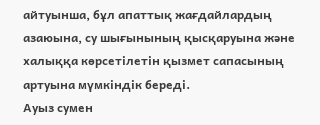айтуынша, бұл апаттық жағдайлардың азаюына, су шығынының қысқаруына және халыққа көрсетілетін қызмет сапасының артуына мүмкіндік береді.
Ауыз сумен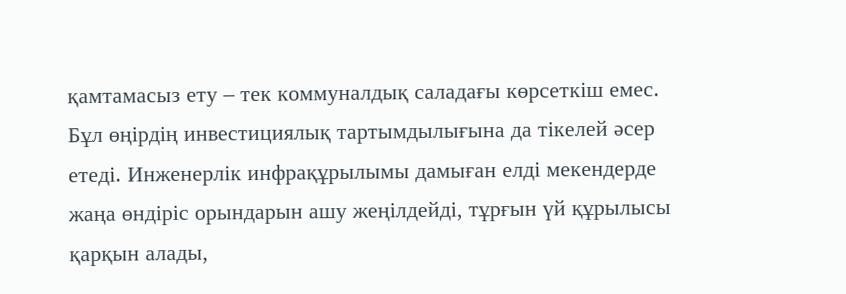қамтамасыз ету – тек коммуналдық саладағы көрсеткіш емес. Бұл өңірдің инвестициялық тартымдылығына да тікелей әсер етеді. Инженерлік инфрақұрылымы дамыған елді мекендерде жаңа өндіріс орындарын ашу жеңілдейді, тұрғын үй құрылысы қарқын алады,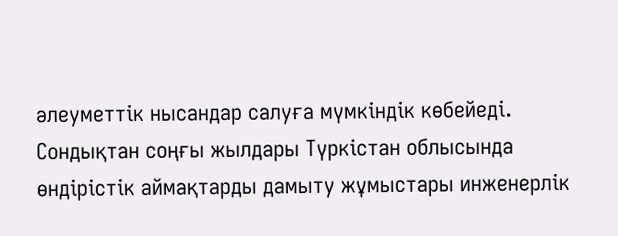әлеуметтік нысандар салуға мүмкіндік көбейеді. Сондықтан соңғы жылдары Түркістан облысында өндірістік аймақтарды дамыту жұмыстары инженерлік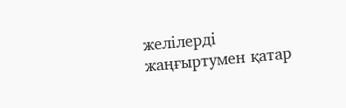желілерді жаңғыртумен қатар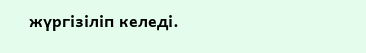жүргізіліп келеді.